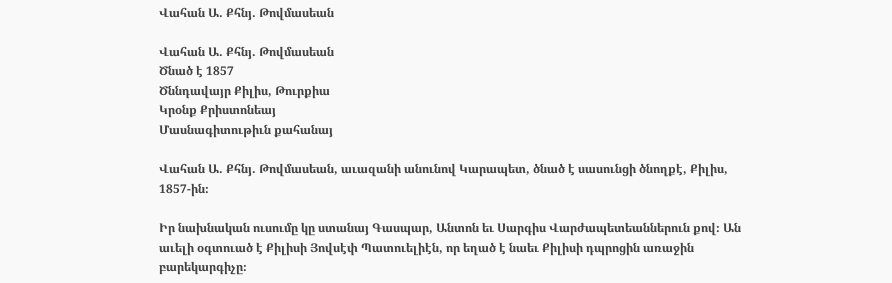Վահան Ա. Քհնյ. Թովմասեան

Վահան Ա. Քհնյ. Թովմասեան
Ծնած է 1857
Ծննդավայր Քիլիս, Թուրքիա
Կրօնք Քրիստոնեայ
Մասնագիտութիւն քահանայ

Վահան Ա. Քհնյ. Թովմասեան, աւազանի անունով Կարապետ, ծնած է սասունցի ծնողքէ, Քիլիս, 1857-ին։

Իր նախնական ուսումը կը ստանայ Գասպար, Անտոն եւ Սարգիս Վարժապետեաններուն քով։ Ան աւելի օգտուած է Քիլիսի Յովսէփ Պատուելիէն, որ եղած է նաեւ Քիլիսի դպրոցին առաջին բարեկարգիչը։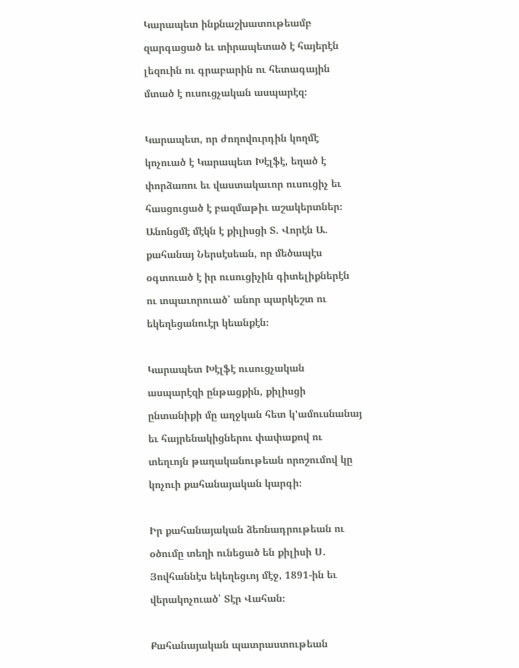Կարապետ ինքնաշխատութեամբ զարգացած եւ տիրապետած է հայերէն լեզուին ու գրաբարին ու հետագային մտած է ուսուցչական ասպարէզ։

Կարապետ, որ ժողովուրդին կողմէ կոչուած է Կարապետ Խէլֆէ, եղած է փորձառու եւ վաստակաւոր ուսուցիչ եւ հասցուցած է բազմաթիւ աշակերտներ։ Անոնցմէ մէկն է քիլիսցի Տ. Վորէն Ա. քահանայ Ներսէսեան, որ մեծապէս օգտուած է իր ուսուցիչին գիտելիքներէն ու տպաւորուած՝ անոր պարկեշտ ու եկեղեցանուէր կեանքէն։

Կարապետ Խէլֆէ ուսուցչական ասպարէզի ընթացքին, քիլիսցի ընտանիքի մը աղջկան հետ կ'ամուսնանայ եւ հայրենակիցներու փափաքով ու տեղւոյն թաղականութեան որոշումով կը կոչուի քահանայական կարգի։

Իր քահանայական ձեռնադրութեան ու օծումը տեղի ունեցած են քիլիսի Ս. Յովհաննէս եկեղեցւոյ մէջ, 1891-ին եւ վերակոչուած՝ Տէր Վահան։

Քահանայական պատրաստութեան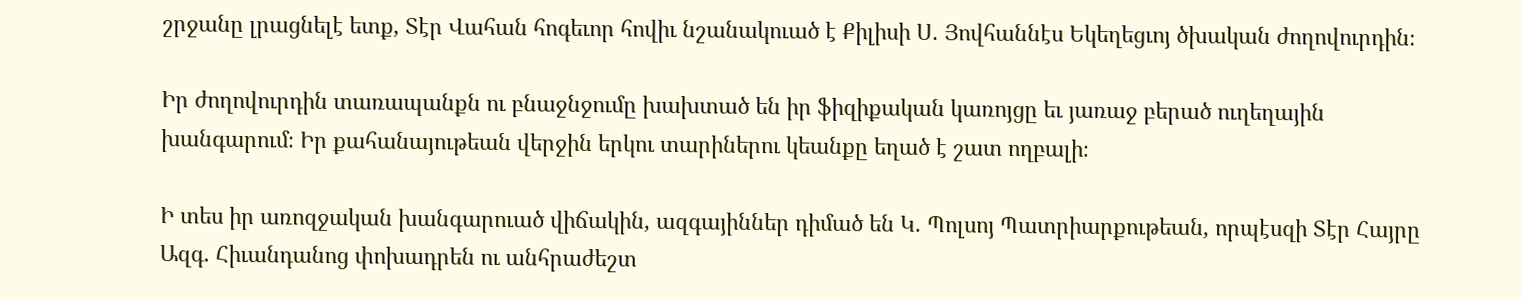շրջանը լրացնելէ ետք, Տէր Վահան հոգեւոր հովիւ նշանակուած է Քիլիսի Ս. Յովհաննէս Եկեղեցւոյ ծխական ժողովուրդին։

Իր ժողովուրդին տառապանքն ու բնաջնջումը խախտած են իր ֆիզիքական կառոյցը եւ յառաջ բերած ուղեղային խանգարում։ Իր քահանայութեան վերջին երկու տարիներու կեանքը եղած է շատ ողբալի։

Ի տես իր առոզջական խանգարուած վիճակին, ազգայիններ դիմած են Կ. Պոլսոյ Պատրիարքութեան, որպէսզի Տէր Հայրը Ազգ. Հիւանդանոց փոխադրեն ու անհրաժեշտ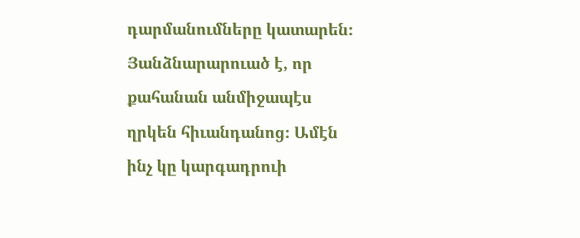դարմանումները կատարեն։ Յանձնարարուած է, որ քահանան անմիջապէս ղրկեն հիւանդանոց։ Ամէն ինչ կը կարգադրուի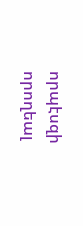որպէսզի որողեալ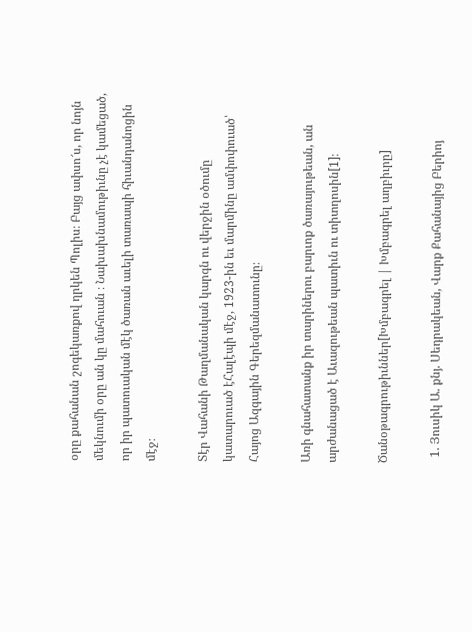օրը քահանան շոգեկառքով ղրկեն Պոլիս։ Բայց ափսո՜ս, որ նոյն մեկնումի օրը ան կը մահուան ։ Նախախնամութիւնը չէ կամեցած, որ իր պատուական մէկ ծառան աւելի տառապի հիւանդանոցին մէջ։

Տէր Վահանի Թաղմանական կարգն ու վերջին օծումը կատարուած էՀալէպի մէջ, 1923-ին եւ մարմինը ամփոփուած՝ Հայոց Ազգային Գերեզմանատունը։

Առի գնահատանք իր տարիներու բարւոք ծառայութեան, ան արժանացած է Աւազութեան պատիւն ու տիտղոսին[1]։

Ծանօթագրութիւններ[Խմբագրել | Խմբագրել աղբիւրը]

  1. Յուսիկ Ա. քնյ. Սեդրակեան, Վարք Քահանայից Բերիոյ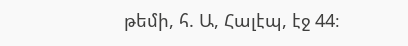թեմի, հ. Ա, Հալէպ, էջ 44։